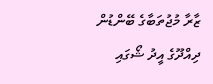ޒާރާ މުޖުތަބާގެ ބޭންޑުން ދިއްދޫގެ އީދު ޝޯގައި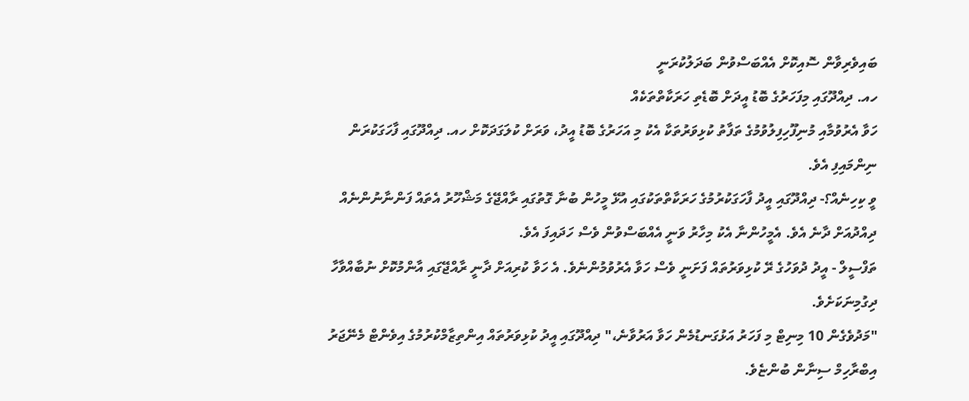ބައިވެރިވާން ސޮއިކޮށް އެއްބަސްވުން ބަދަލުކުރަނީ
ހއ. ދިއްދޫގައި މިފަހަރުގެ ބޮޑު އީދަށް ބޮޑެތި ހަރަކާތްތަކެއް
ހަވާ އެރުވުމާއި މުނިފޫހިފިލުވުމުގެ ތަފާތު ކުޅިވަރުތަކާ އެކު މި އަހަރުގެ ބޮޑު އީދު، ވަރަށް ކުލަގަދަކޮށް ހއ. ދިއްދޫގައި ފާހަގަކުރަން ނިންމައިފި އެވެ.
ވީ ކިހިނެއް؟- ދިއްދޫގައި އީދު ފާހަގަކުރުމުގެ ހަރަކާތްތަކުގައި އުޅޭ މީހުން ބުނާ ގޮތުގައި ރާއްޖޭގެ މަޝްހޫރު އެތައް ފަންނާނުންނެއް ދިއްދުއަށް ދާނެ އެވެ. އެމީހުންނާ އެކު މިހާރު ވަނީ އެއްބަސްވުން ވެސް ހަދައިފަ އެވެ.
ތަފްސީލް - އީދު ދުވަހުގެ ރޭ ކުޅިވަރުތައް ފަށަނީ ވެސް ހަވާ އެރުވުމުންނެވެ. އެ ހަވާ ކުރިއަށް ދާނީ ރާއްޖޭގައި އާންމުކޮށް ނުބާއްވާހާ ދިގުމިނަކަށެވެ.
"މަދުވެގެން 10 މިނިޓް މި ފަހަރު އަޅުގަނޑުމެން ހަވާ އަރުވާނެ،" ދިއްދޫގައި އީދު ކުޅިވަރުތައް އިންތިޒާމްކުރުމުގެ އިވެންޓް މެނޭޖަރު އިބްރާހިމް ސިނާން ބުންޏެވެ.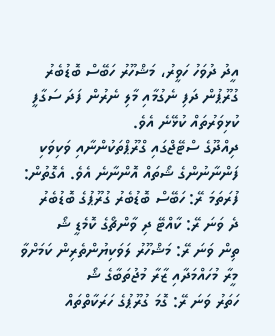އީދު ދުވަހު ހަވީރު، މަޝްހޫރު ހަބޭސް ބޮޑުބެރު ގުރޫޕުން ދަފި ނެގުމާއި މާލި ނެރުން ފަދަ ސަގާފީ ކުޅިވަރުތައް ކުޅޭނެ އެވެ.
ދިއްދޫގެ ސްޓޭޖްގައި ގްރޫޕްތަކުންނާއި ވަކިވަކި ފަންނާނުންގެ ޝޯތައް އޮންނާނެ އެވެ. އެގޮތުން:
ފުރަތަމަ ރޭ: ހަބޭސް ބޮޑުބެރު ގުރޫޕުގެ ބޮޑުބެރު
ދެ ވަނަ ރޭ: ކާއްޓޭ ދި ވާންޗޯގެ ކޮމެޑީ ޝޯ
ތިން ވަނަ ރޭ: މަޝްހޫރު ލަވަކިޔުންތެރިން ކަމަށްވާ މީރާ މުހައްމަދާއި ޒާރާ މުޖުތަބާގެ ޝޯ
ހަތަރު ވަނަ ރޭ: ގޮމަ ގުރޫޕުގެ ހަރަކާތްތައް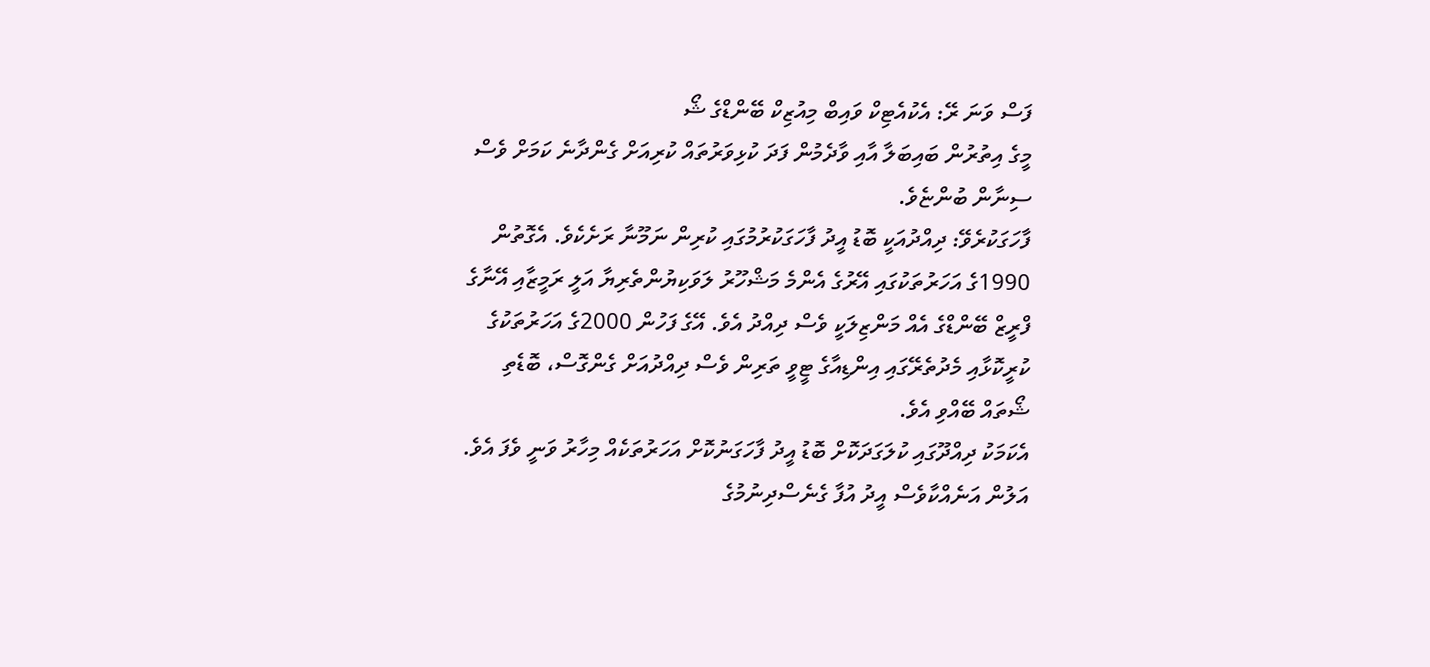ފަސް ވަނަ ރޭ: އެކުއެޓިކް ވައިބް މިއުޒިކް ބޭންޑްގެ ޝޯ
މީގެ އިތުރުން ބައިބަލާ އާއި ވާދެމުން ފަދަ ކުޅިވަރުތައް ކުރިއަށް ގެންދާނެ ކަމަށް ވެސް ސިނާން ބުންޏެވެ.
ފާހަގަކުރެވޭ: ދިއްދުއަކީ ބޮޑު އީދު ފާހަގަކުރުމުގައި ކުރިން ނަމޫނާ ރަށެކެވެ. އެގޮތުން 1990ގެ އަހަރުތަކުގައި އޭރުގެ އެންމެ މަޝްހޫރު ލަވަކިޔުންތެރިޔާ އަލީ ރަމީޒާއި އޭނާގެ ފްރީޒް ބޭންޑްގެ އެއް މަންޒިލަކީ ވެސް ދިއްދު އެވެ. އޭގެ ފަހުން 2000ގެ އަހަރުތަކުގެ ކުރީކޮޅާއި މެދުތެރޭގައި އިންޑިއާގެ ޓީވީ ތަރިން ވެސް ދިއްދުއަށް ގެންގޮސް، ބޮޑެތި ޝޯތައް ބޭއްވި އެވެ.
އެކަމަކު ދިއްދޫގައި ކުލަގަދަކޮށް ބޮޑު އީދު ފާހަގަނުކޮށް އަހަރުތަކެއް މިހާރު ވަނީ ވެފަ އެވެ. އަލުން އަނެއްކާވެސް އީދު އުފާ ގެނެސްދިނުމުގެ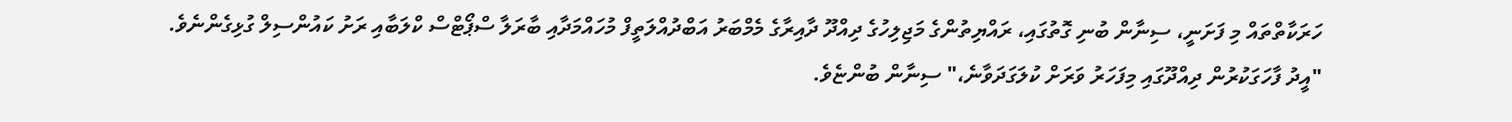ހަރަކާތްތައް މި ފަށަނީ، ސިނާން ބުނި ގޮތުގައި، ރައްޔިތުންގެ މަޖިލިހުގެ ދިއްދޫ ދާއިރާގެ މެމްބަރު އަބްދުއްލަތީފް މުހައްމަދާއި ބާރަލާ ސްޕޯޓްސް ކްލަބާއި ރަށު ކައުންސިލް ގުޅިގެންނެވެ.
"އީދު ފާހަގަކުރުން ދިއްދޫގައި މިފަހަރު ވަރަށް ކުލަގަދަވާނެ،" ސިނާން ބުންޏެވެ.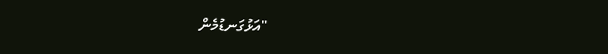"އަޅުގަނޑުމެން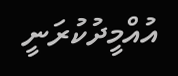އުއްމީދުކުރަނީ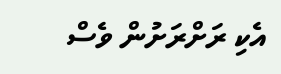އެކި ރަށްރަށުން ވެސް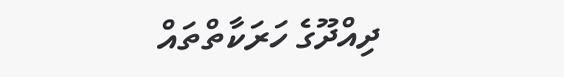ދިއްދޫގެ ހަރަކާތްތައް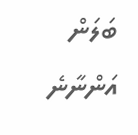ބަލަން އަންނާނެ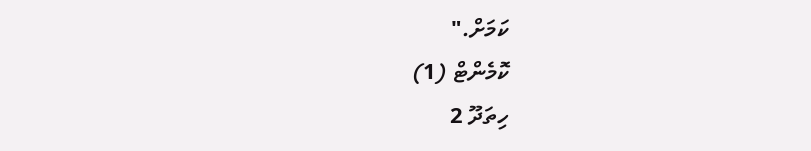ކަމަށް."
ކޮމެންޓް (1)
ހިތަދޫ 2